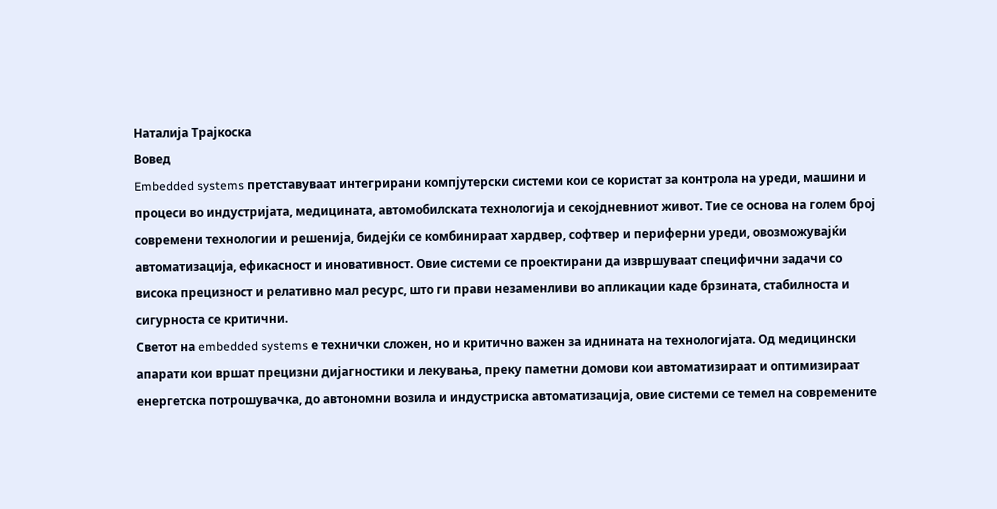Наталија Трајкоска
Вовед
Embedded systems претставуваат интегрирани компјутерски системи кои се користат за контрола на уреди, машини и процеси во индустријата, медицината, автомобилската технологија и секојдневниот живот. Тие се основа на голем број современи технологии и решенија, бидејќи се комбинираат хардвер, софтвер и периферни уреди, овозможувајќи автоматизација, ефикасност и иновативност. Овие системи се проектирани да извршуваат специфични задачи со висока прецизност и релативно мал ресурс, што ги прави незаменливи во апликации каде брзината, стабилноста и сигурноста се критични.
Светот на embedded systems е технички сложен, но и критично важен за иднината на технологијата. Од медицински апарати кои вршат прецизни дијагностики и лекувања, преку паметни домови кои автоматизираат и оптимизираат енергетска потрошувачка, до автономни возила и индустриска автоматизација, овие системи се темел на современите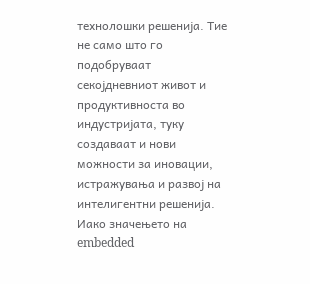технолошки решенија. Тие не само што го подобруваат секојдневниот живот и продуктивноста во индустријата, туку создаваат и нови можности за иновации, истражувања и развој на интелигентни решенија.
Иако значењето на embedded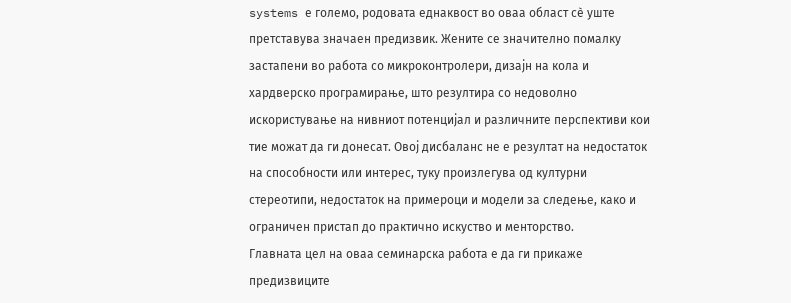systems е големо, родовата еднаквост во оваа област сè уште претставува значаен предизвик. Жените се значително помалку застапени во работа со микроконтролери, дизајн на кола и хардверско програмирање, што резултира со недоволно искористување на нивниот потенцијал и различните перспективи кои тие можат да ги донесат. Овој дисбаланс не е резултат на недостаток на способности или интерес, туку произлегува од културни стереотипи, недостаток на примероци и модели за следење, како и ограничен пристап до практично искуство и менторство.
Главната цел на оваа семинарска работа е да ги прикаже предизвиците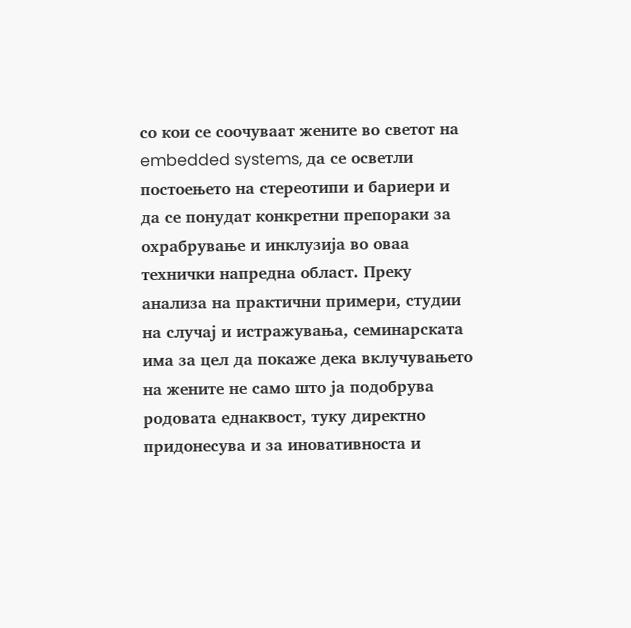со кои се соочуваат жените во светот на embedded systems, да се осветли постоењето на стереотипи и бариери и да се понудат конкретни препораки за охрабрување и инклузија во оваа технички напредна област. Преку анализа на практични примери, студии на случај и истражувања, семинарската има за цел да покаже дека вклучувањето на жените не само што ја подобрува родовата еднаквост, туку директно придонесува и за иновативноста и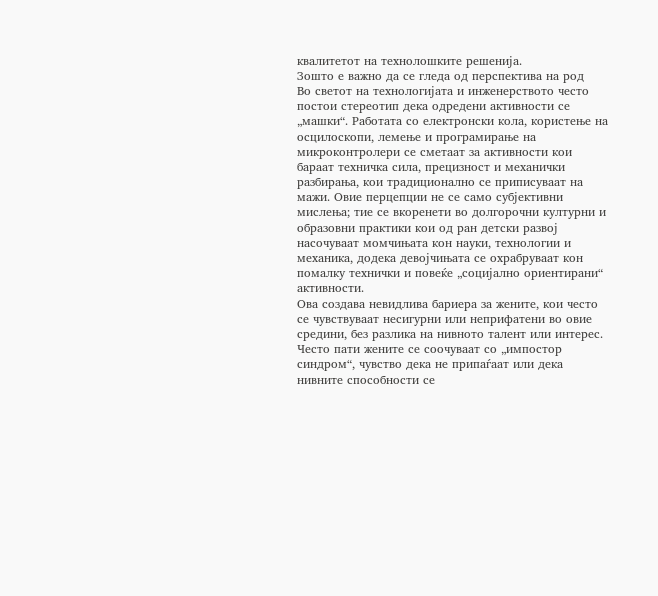квалитетот на технолошките решенија.
Зошто е важно да се гледа од перспектива на род
Во светот на технологијата и инженерството често постои стереотип дека одредени активности се „машки“. Работата со електронски кола, користење на осцилоскопи, лемење и програмирање на микроконтролери се сметаат за активности кои бараат техничка сила, прецизност и механички разбирања, кои традиционално се приписуваат на мажи. Овие перцепции не се само субјективни мислења; тие се вкоренети во долгорочни културни и образовни практики кои од ран детски развој насочуваат момчињата кон науки, технологии и механика, додека девојчињата се охрабруваат кон помалку технички и повеќе „социјално ориентирани“ активности.
Ова создава невидлива бариера за жените, кои често се чувствуваат несигурни или неприфатени во овие средини, без разлика на нивното талент или интерес. Често пати жените се соочуваат со „импостор синдром“, чувство дека не припаѓаат или дека нивните способности се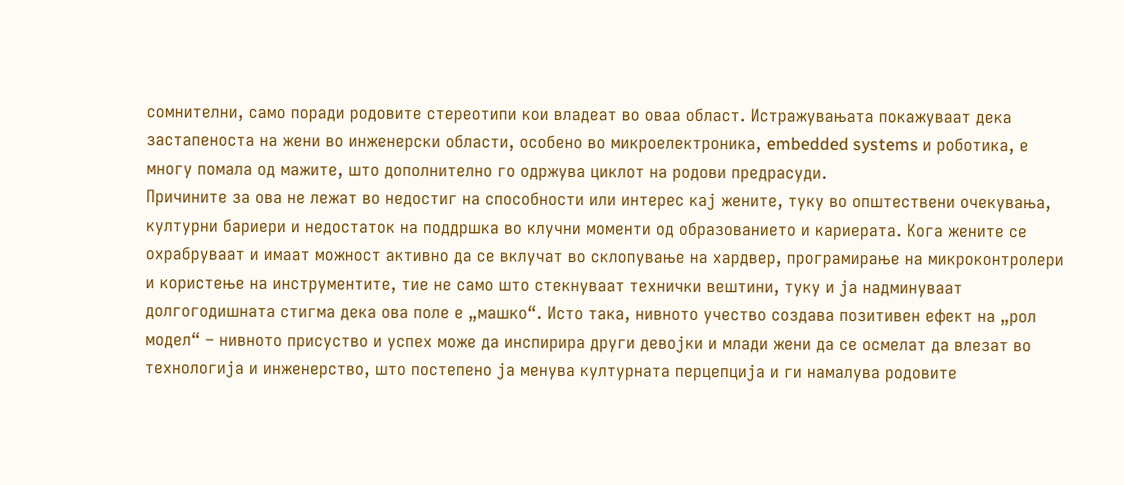сомнителни, само поради родовите стереотипи кои владеат во оваа област. Истражувањата покажуваат дека застапеноста на жени во инженерски области, особено во микроелектроника, embedded systems и роботика, е многу помала од мажите, што дополнително го одржува циклот на родови предрасуди.
Причините за ова не лежат во недостиг на способности или интерес кај жените, туку во општествени очекувања, културни бариери и недостаток на поддршка во клучни моменти од образованието и кариерата. Кога жените се охрабруваат и имаат можност активно да се вклучат во склопување на хардвер, програмирање на микроконтролери и користење на инструментите, тие не само што стекнуваат технички вештини, туку и ја надминуваат долгогодишната стигма дека ова поле е „машко“. Исто така, нивното учество создава позитивен ефект на „рол модел“ – нивното присуство и успех може да инспирира други девојки и млади жени да се осмелат да влезат во технологија и инженерство, што постепено ја менува културната перцепција и ги намалува родовите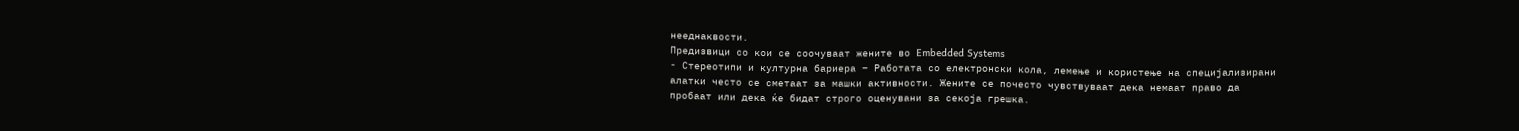нееднаквости.
Предизвици со кои се соочуваат жените во Embedded Systems
- Стереотипи и културна бариера – Работата со електронски кола, лемење и користење на специјализирани алатки често се сметаат за машки активности. Жените се почесто чувствуваат дека немаат право да пробаат или дека ќе бидат строго оценувани за секоја грешка.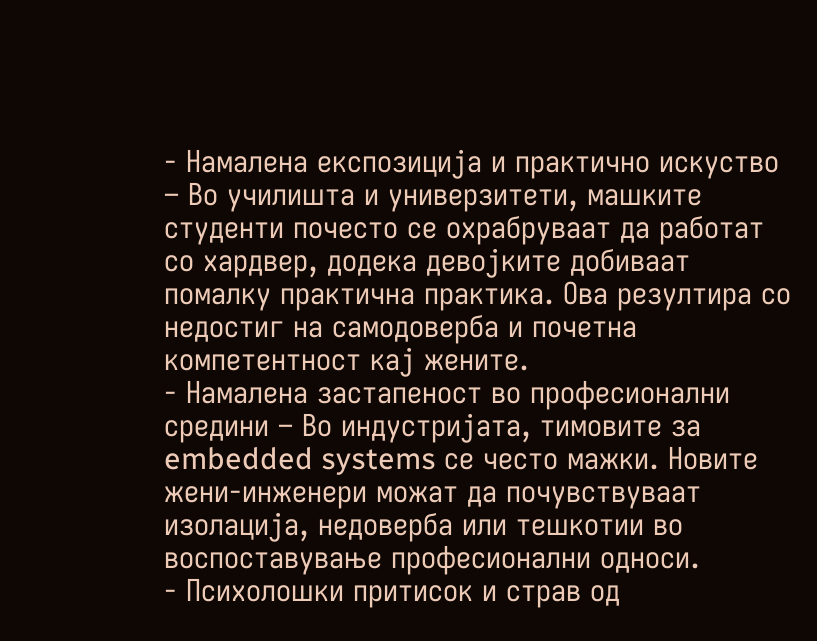- Намалена експозиција и практично искуство – Во училишта и универзитети, машките студенти почесто се охрабруваат да работат со хардвер, додека девојките добиваат помалку практична практика. Ова резултира со недостиг на самодоверба и почетна компетентност кај жените.
- Намалена застапеност во професионални средини – Во индустријата, тимовите за embedded systems се често мажки. Новите жени-инженери можат да почувствуваат изолација, недоверба или тешкотии во воспоставување професионални односи.
- Психолошки притисок и страв од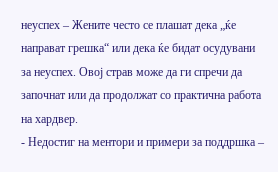неуспех – Жените често се плашат дека „ќе направат грешка“ или дека ќе бидат осудувани за неуспех. Овој страв може да ги спречи да започнат или да продолжат со практична работа на хардвер.
- Недостиг на ментори и примери за поддршка –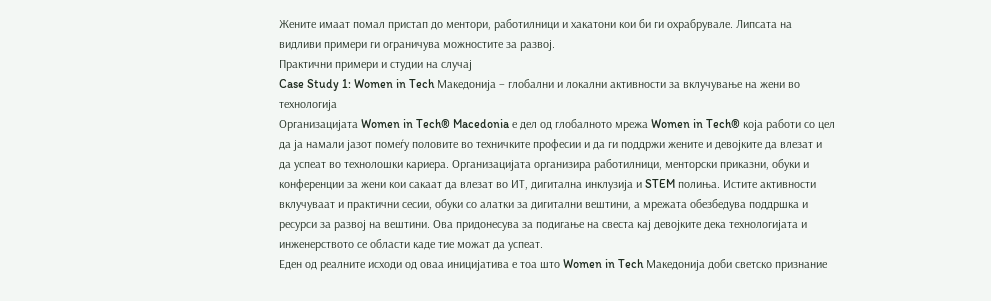Жените имаат помал пристап до ментори, работилници и хакатони кои би ги охрабрувале. Липсата на видливи примери ги ограничува можностите за развој.
Практични примери и студии на случај
Case Study 1: Women in Tech Македонија – глобални и локални активности за вклучување на жени во технологија
Организацијата Women in Tech® Macedonia е дел од глобалното мрежа Women in Tech® која работи со цел да ја намали јазот помеѓу половите во техничките професии и да ги поддржи жените и девојките да влезат и да успеат во технолошки кариера. Организацијата организира работилници, менторски приказни, обуки и конференции за жени кои сакаат да влезат во ИТ, дигитална инклузија и STEM полиња. Истите активности вклучуваат и практични сесии, обуки со алатки за дигитални вештини, а мрежата обезбедува поддршка и ресурси за развој на вештини. Ова придонесува за подигање на свеста кај девојките дека технологијата и инженерството се области каде тие можат да успеат.
Еден од реалните исходи од оваа иницијатива е тоа што Women in Tech Македонија доби светско признание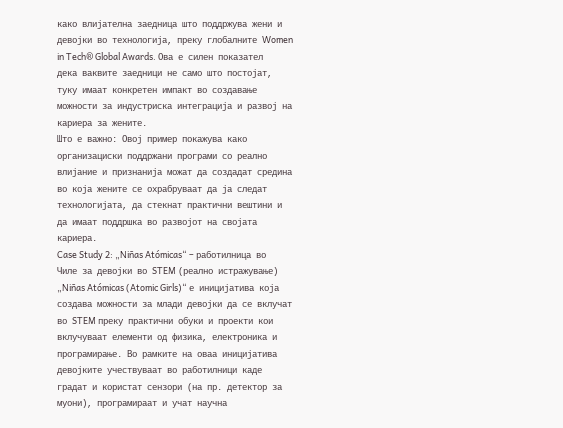како влијателна заедница што поддржува жени и девојки во технологија, преку глобалните Women in Tech® Global Awards. Ова е силен показател дека ваквите заедници не само што постојат, туку имаат конкретен импакт во создавање можности за индустриска интеграција и развој на кариера за жените.
Што е важно: Овој пример покажува како организациски поддржани програми со реално влијание и признанија можат да создадат средина во која жените се охрабруваат да ја следат технологијата, да стекнат практични вештини и да имаат поддршка во развојот на својата кариера.
Case Study 2: „Niñas Atómicas“ – работилница во Чиле за девојки во STEM (реално истражување)
„Niñas Atómicas (Atomic Girls)“ е иницијатива која создава можности за млади девојки да се вклучат во STEM преку практични обуки и проекти кои вклучуваат елементи од физика, електроника и програмирање. Во рамките на оваа иницијатива девојките учествуваат во работилници каде градат и користат сензори (на пр. детектор за муони), програмираат и учат научна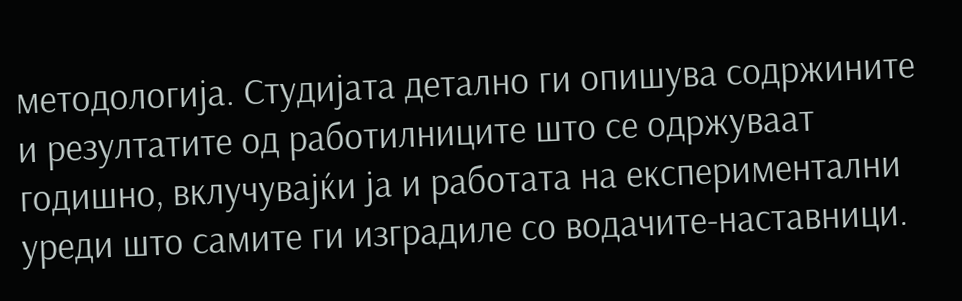методологија. Студијата детално ги опишува содржините и резултатите од работилниците што се одржуваат годишно, вклучувајќи ја и работата на експериментални уреди што самите ги изградиле со водачите-наставници.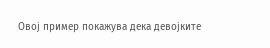Овој пример покажува дека девојките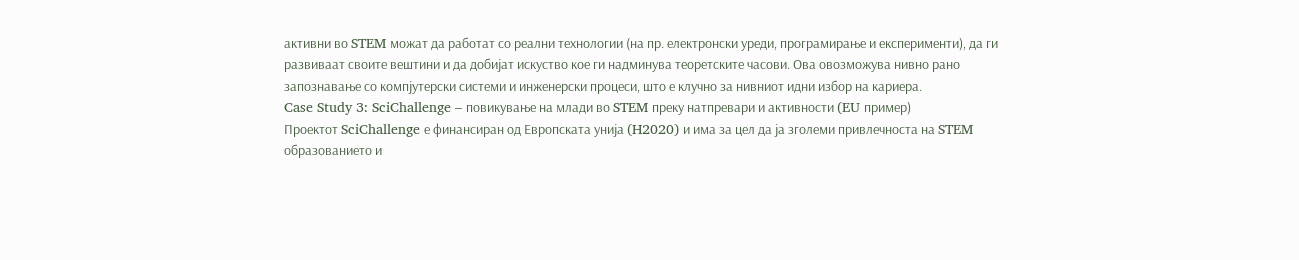активни во STEM можат да работат со реални технологии (на пр. електронски уреди, програмирање и експерименти), да ги развиваат своите вештини и да добијат искуство кое ги надминува теоретските часови. Ова овозможува нивно ранo запознавање со компјутерски системи и инженерски процеси, што е клучно за нивниот идни избор на кариера.
Case Study 3: SciChallenge – повикување на млади во STEM преку натпревари и активности (EU пример)
Проектот SciChallenge е финансиран од Европската унија (H2020) и има за цел да ја зголеми привлечноста на STEM образованието и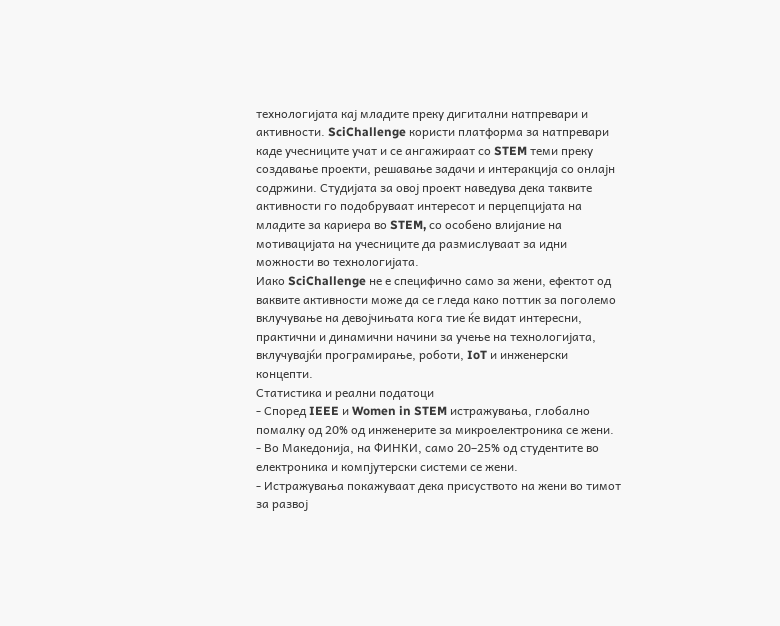технологијата кај младите преку дигитални натпревари и активности. SciChallenge користи платформа за натпревари каде учесниците учат и се ангажираат со STEM теми преку создавање проекти, решавање задачи и интеракција со онлајн содржини. Студијата за овој проект наведува дека таквите активности го подобруваат интересот и перцепцијата на младите за кариера во STEM, со особено влијание на мотивацијата на учесниците да размислуваат за идни можности во технологијата.
Иако SciChallenge не е специфично само за жени, ефектот од ваквите активности може да се гледа како поттик за поголемо вклучување на девојчињата кога тие ќе видат интересни, практични и динамични начини за учење на технологијата, вклучувајќи програмирање, роботи, IoT и инженерски концепти.
Статистика и реални податоци
- Според IEEE и Women in STEM истражувања, глобално помалку од 20% од инженерите за микроелектроника се жени.
- Во Македонија, на ФИНКИ, само 20–25% од студентите во електроника и компјутерски системи се жени.
- Истражувања покажуваат дека присуството на жени во тимот за развој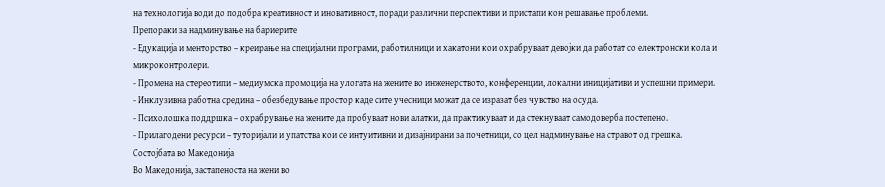на технологија води до подобра креативност и иновативност, поради различни перспективи и пристапи кон решавање проблеми.
Препораки за надминување на бариерите
- Едукација и менторство – креирање на специјални програми, работилници и хакатони кои охрабруваат девојки да работат со електронски кола и микроконтролери.
- Промена на стереотипи – медиумска промоција на улогата на жените во инженерството, конференции, локални иницијативи и успешни примери.
- Инклузивна работна средина – обезбедување простор каде сите учесници можат да се изразат без чувство на осуда.
- Психолошка поддршка – охрабрување на жените да пробуваат нови алатки, да практикуваат и да стекнуваат самодоверба постепено.
- Прилагодени ресурси – туторијали и упатства кои се интуитивни и дизајнирани за почетници, со цел надминување на стравот од грешка.
Состојбата во Македонија
Во Македонија, застапеноста на жени во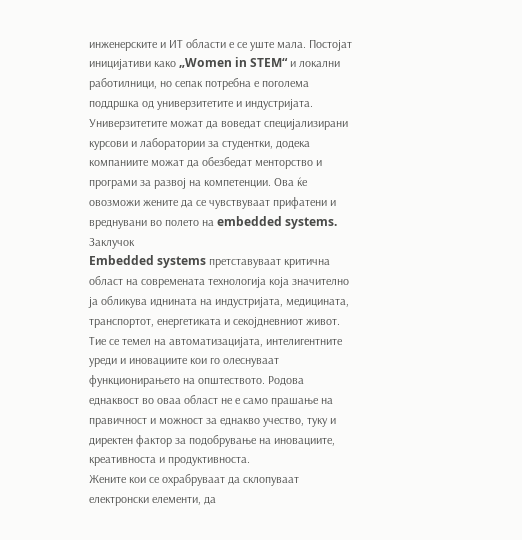инженерските и ИТ области е се уште мала. Постојат иницијативи како „Women in STEM“ и локални работилници, но сепак потребна е поголема поддршка од универзитетите и индустријата.
Универзитетите можат да воведат специјализирани курсови и лаборатории за студентки, додека компаниите можат да обезбедат менторство и програми за развој на компетенции. Ова ќе овозможи жените да се чувствуваат прифатени и вреднувани во полето на embedded systems.
Заклучок
Embedded systems претставуваат критична област на современата технологија која значително ја обликува иднината на индустријата, медицината, транспортот, енергетиката и секојдневниот живот. Тие се темел на автоматизацијата, интелигентните уреди и иновациите кои го олеснуваат функционирањето на општеството. Родова еднаквост во оваа област не е само прашање на правичност и можност за еднакво учество, туку и директен фактор за подобрување на иновациите, креативноста и продуктивноста.
Жените кои се охрабруваат да склопуваат електронски елементи, да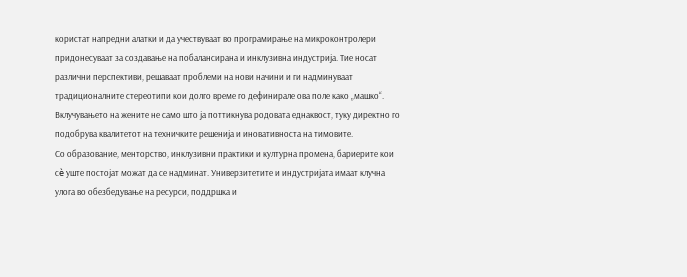користат напредни алатки и да учествуваат во програмирање на микроконтролери придонесуваат за создавање на побалансирана и инклузивна индустрија. Тие носат различни перспективи, решаваат проблеми на нови начини и ги надминуваат традиционалните стереотипи кои долго време го дефинирале ова поле како „машко“. Вклучувањето на жените не само што ја поттикнува родовата еднаквост, туку директно го подобрува квалитетот на техничките решенија и иновативноста на тимовите.
Со образование, менторство, инклузивни практики и културна промена, бариерите кои сè уште постојат можат да се надминат. Универзитетите и индустријата имаат клучна улога во обезбедување на ресурси, поддршка и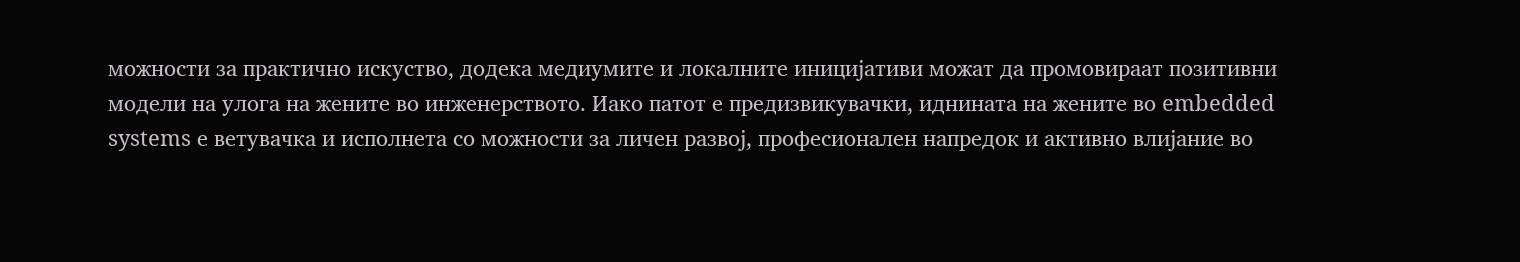можности за практично искуство, додека медиумите и локалните иницијативи можат да промовираат позитивни модели на улога на жените во инженерството. Иако патот е предизвикувачки, иднината на жените во embedded systems е ветувачка и исполнета со можности за личен развој, професионален напредок и активно влијание во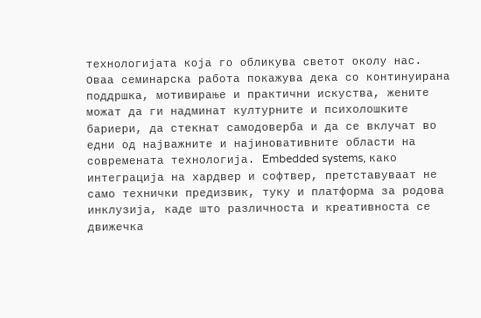технологијата која го обликува светот околу нас.
Оваа семинарска работа покажува дека со континуирана поддршка, мотивирање и практични искуства, жените можат да ги надминат културните и психолошките бариери, да стекнат самодоверба и да се вклучат во едни од најважните и најиновативните области на современата технологија. Embedded systems, како интеграција на хардвер и софтвер, претставуваат не само технички предизвик, туку и платформа за родова инклузија, каде што различноста и креативноста се движечка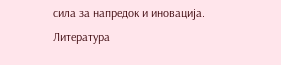сила за напредок и иновација.
Литература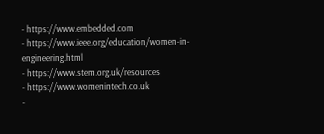- https://www.embedded.com
- https://www.ieee.org/education/women-in-engineering.html
- https://www.stem.org.uk/resources
- https://www.womenintech.co.uk
-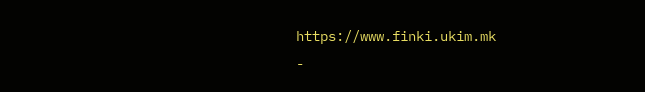https://www.finki.ukim.mk
-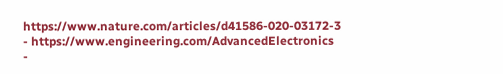https://www.nature.com/articles/d41586-020-03172-3
- https://www.engineering.com/AdvancedElectronics
-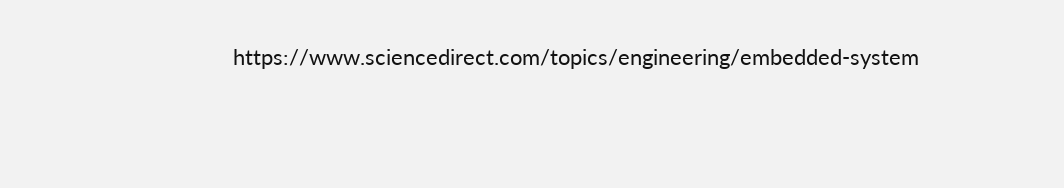https://www.sciencedirect.com/topics/engineering/embedded-system